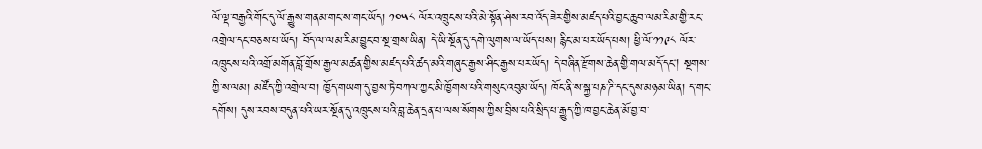ལོ་ལྡ་བརྒྱའི་གོང་དུ་ལོ་རྒྱུས་གནམ་གང་ས་གང་ཡོད། ༡༠༥༨ ལོར་འཁྲུངས་པའི་མེ་སྟོན་ཤེས་རབ་འོད་ཟེར་གྱིས་མཛད་པའི་བྱང་ཆུབ་ལམ་རིམ་གྱི་རང་འགྲེལ་དང་བཅས་པ་ཡོད། བོད་ལ་ལམ་རིམ་བྱུང་བ་སྔ་གྲས་ཡིན། དེ་ཡི་སྔོན་དུ་དགེ་ལུགས་ལ་ཡོད་པས། རྙིང་མ་པར་ཡོད་པས། ཕྱི་ལོ་༡༡༩༨ ལོར་འཁྲུངས་པའི་འགྲོ་མགོན་བློ་གྲོས་རྒྱལ་མཚན་གྱིས་མཛད་པའི་ཚད་མའི་གཞུང་རྒྱས་ཤིང་རྒྱས་པར་ཡོད། དེ་བཞིན་རྫོགས་ཆེན་གྱི་གལ་མདོ་དང། སྔགས་ཀྱི་ས་ལམ། མཛོད་ཀྱི་འགྲེལ་བ། ཁྱོད་གཡག་དུ་བྱས་ཏེ་བཀལ་ཀྱང་མི་ཁྱོགས་པའི་གསུང་འབུམ་ཡོད། ཁོང་ནི་ས་སྐྱ་པཎ་ཌི་དང་དུས་མཉམ་ཡིན། ད་གང་དགོས། དུས་རབས་བདུན་པའི་ཡར་སྔོན་དུ་འཁྲུངས་པའི་བླ་ཆེན་དྲན་པ་ལས་སོགས་ཀྱིས་བྲིས་པའི་སྲིད་པ་རྒྱུད་ཀྱི་ཁ་བྱང་ཆེན་མོ་བྱ་བ་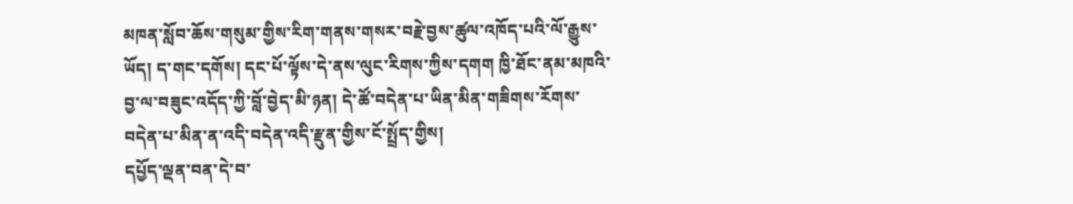མཁན་སློབ་ཆོས་གསུམ་གྱིས་རིག་གནས་གསར་བརྗེ་བྱས་ཚུལ་འཁོད་པའི་ལོ་རྒྱུས་ཡོད། ད་གང་དགོས། དང་པོ་ལྟོས་དེ་ནས་ལུང་རིགས་ཀྱིས་དགག ཁྱི་ཐོང་ནམ་མཁའི་བྱ་ལ་བཟུང་འདོད་ཀྱི་བློ་བྱེད་མི་ཉན། དེ་ཚོ་བདེན་པ་ཡིན་མིན་གཟིགས་རོགས་བདེན་པ་མིན་ན་འདི་བདེན་འདི་རྫུན་གྱིས་ངོ་སྤྲོད་གྱིས།
དཔྱོད་ལྡན་བན་དེ་བ་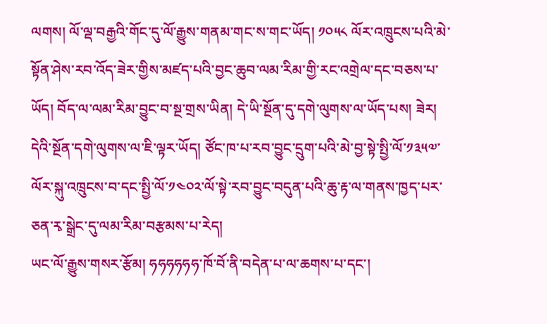ལགས། ལོ་ལྡ་བརྒྱའི་གོང་དུ་ལོ་རྒྱུས་གནམ་གང་ས་གང་ཡོད། ༡༠༥༨ ལོར་འཁྲུངས་པའི་མེ་སྟོན་ཤེས་རབ་འོད་ཟེར་གྱིས་མཛད་པའི་བྱང་ཆུབ་ལམ་རིམ་གྱི་རང་འགྲེལ་དང་བཅས་པ་ཡོད། བོད་ལ་ལམ་རིམ་བྱུང་བ་སྔ་གྲས་ཡིན། དེ་ཡི་སྔོན་དུ་དགེ་ལུགས་ལ་ཡོད་པས། ཟེར། དེའི་སྔོན་དགེ་ལུགས་ལ་ཇི་ལྟར་ཡོད། ཙོང་ཁ་པ་རབ་བྱུང་དྲུག་པའི་མེ་བྱ་སྟེ་སྤྱི་ལོ་༡༣༥༧་ལོར་སྐུ་འཁྲུངས་བ་དང་སྤྱི་ལོ་༡༤༠༢་ལོ་སྟེ་རབ་བྱུང་བདུན་པའི་ཆུ་རྟ་ལ་གནས་ཁྱད་པར་ཅན་རྭ་སྒྲེང་དུ་ལམ་རིམ་བརྩམས་པ་རེད།
ཡང་ལོ་རྒྱུས་གསར་རྩོམ། ཧཧཧཧཧཧ་ཁོ་བོ་ནི་བདེན་པ་ལ་ཆགས་པ་དང་།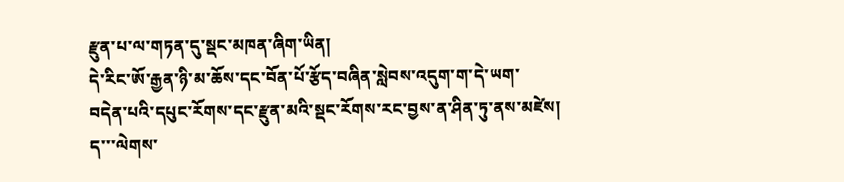རྫུན་པ་ལ་གཏན་དུ་སྡང་མཁན་ཞིག་ཡིན།
དེ་རིང་ཨོ་རྒྱན་ཉི་མ་ཆོས་དང་བོན་པོ་རྩོད་བཞིན་སླེབས་འདུག་ག་དེ་ཡག་
བདེན་པའི་དཔུང་རོགས་དང་རྫུན་མའི་སྡང་རོགས་རང་བྱས་ན་ཤིན་ཏུ་ནས་མཛེས།
ད་་་ལེགས་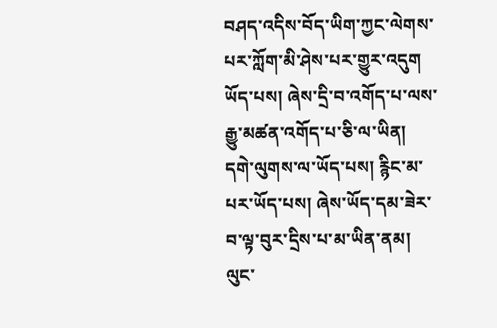བཤད་འདིས་བོད་ཡིག་ཀྱང་ལེགས་པར་ཀློག་མི་ཤེས་པར་གྱུར་འདུག ཡོད་པས། ཞེས་དྲི་བ་འགོད་པ་ལས་རྒྱུ་མཚན་འགོད་པ་ཅི་ལ་ཡིན། དགེ་ལུགས་ལ་ཡོད་པས། རྙིང་མ་པར་ཡོད་པས། ཞེས་ཡོད་དམ་ཟེར་བ་ལྟ་བུར་དྲིས་པ་མ་ཡིན་ནམ།
ལུང་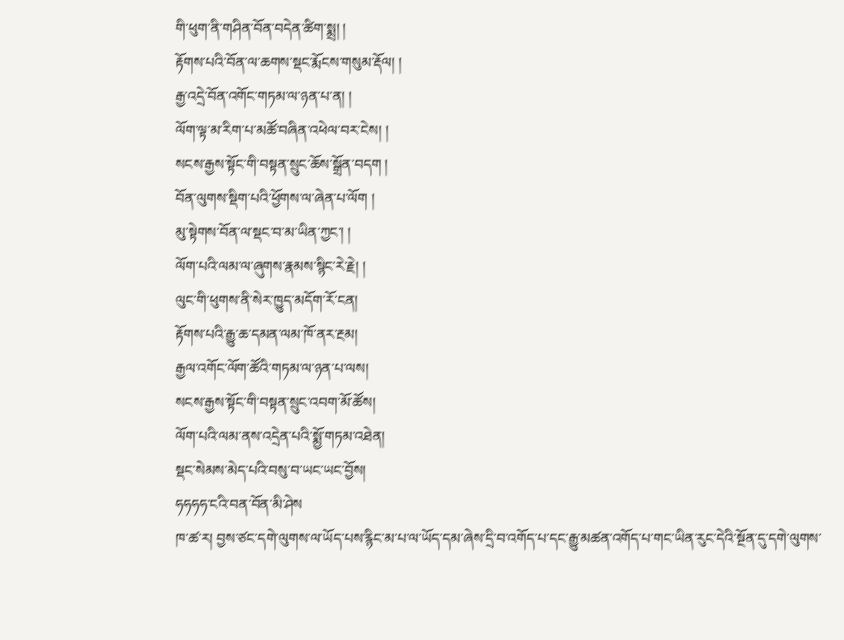གི་ཕུག་ནི་གཤིན་བོན་བདེན་ཚིག་སྨྲ། །
རྟོགས་པའི་བོན་ལ་ཆགས་སྡང་རྨོངས་གསུམ་རྡོལ། །
རྒྱ་འདྲེ་བོན་འགོང་གཏམ་ལ་ཉན་པ་ན། །
ལོག་ལྟ་མ་རིག་པ་མཚོ་བཞིན་འཕེལ་བར་ངེས། །
སངས་རྒྱས་སྟོང་གི་བསྟན་སྲུང་ཆོས་སྒྲོན་བདག །
བོན་ལུགས་སྡིག་པའི་ཕྱོགས་ལ་ཞེན་པ་ལོག །
མུ་སྟེགས་བོན་ལ་སྡང་བ་མ་ཡིན་ཀྱང་། །
ལོག་པའི་ལམ་ལ་ཞུགས་རྣམས་སྙིང་རེ་རྗེ། །
ལུང་གི་ཕུགས་ནི་སེར་ཁྱུད་མདོག་རོ་ངན།
རྟོགས་པའི་རྒྱུ་ཆ་དམན་ལམ་ཁོ་ནར་རྔམ།
རྒྱལ་འགོང་ལོག་ཚོའི་གཏམ་ལ་ཉན་པ་ལས།
སངས་རྒྱས་སྟོང་གི་བསྟན་སྲུང་འབག་མོ་ཚོས།
ལོག་པའི་ལམ་ནས་འདྲེན་པའི་སྨྱོ་གཏམ་འཐེན།
སྡང་སེམས་མེད་པའི་བསུ་བ་ཡང་ཡང་བྱོས།
ཧཧཧཧ་ངའི་བན་བོན་མི་ཤེས
ཁ་ཚ་ར། བྱས་ཙང་དགེ་ལུགས་ལ་ཡོད་པས་རྙིང་མ་པ་ལ་ཡོད་དམ་ཞེས་དྲི་བ་འགོད་པ་དང་རྒྱུ་མཚན་འགོད་པ་གང་ཡིན་རུང་དེའི་སྔོན་དུ་དགེ་ལུགས་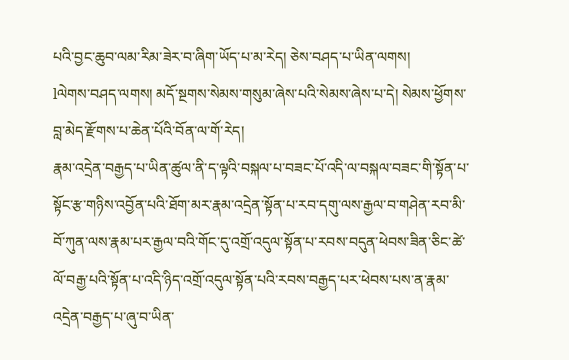པའི་བྱང་ཆུབ་ལམ་རིམ་ཟེར་བ་ཞིག་ཡོད་པ་མ་རེད། ཅེས་བཤད་པ་ཡིན་ལགས།
lལེགས་བཤད་ལགས། མདོ་སྔགས་སེམས་གསུམ་ཞེས་པའི་སེམས་ཞེས་པ་དེ། སེམས་ཕྱོགས་བླ་མེད་རྫོགས་པ་ཆེན་པོའི་བོན་ལ་གོ་རེད།
རྣམ་འདྲེན་བརྒྱད་པ་ཡིན་ཚུལ་ནི་ད་ལྟའི་བསྐལ་པ་བཟང་པོ་འདི་ལ་བསྐལ་བཟང་གི་སྟོན་པ་སྟོང་རྩ་གཉིས་འབྱོན་པའི་ཐོག་མར་རྣམ་འདྲེན་སྟོན་པ་རབ་དགུ་ལས་རྒྱལ་བ་གཤེན་རབ་མི་བོ་ཀུན་ལས་རྣམ་པར་རྒྱལ་བའི་གོང་དུ་འགྲོ་འདུལ་སྟོན་པ་རབས་བདུན་ཕེབས་ཟིན་ཅིང་ཚེ་ལོ་བརྒྱ་པའི་སྟོན་པ་འདི་ཉིད་འགྲོ་འདུལ་སྟོན་པའི་རབས་བརྒྱད་པར་ཕེབས་པས་ན་རྣམ་འདྲེན་བརྒྱད་པ་ཞུ་བ་ཡིན་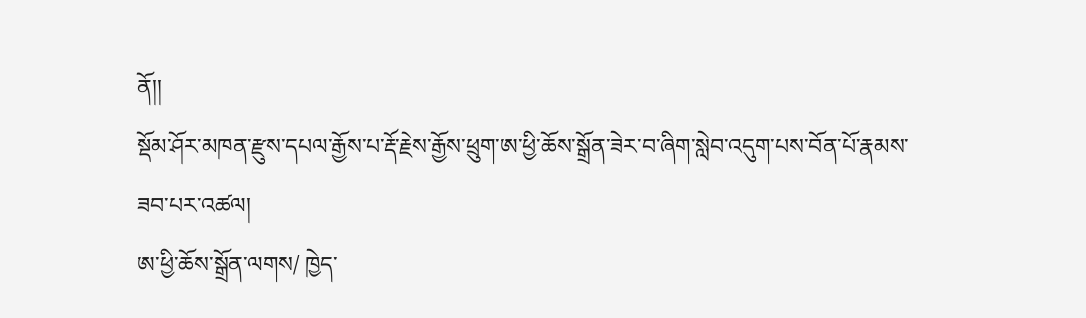ནོ།།
སྡོམ་ཤོར་མཁན་རྫུས་དཔལ་རྒྱོས་པ་རྡོ་རྗེས་རྒྱོས་ཕྲུག་ཨ་ཕྱི་ཆོས་སྒྲོན་ཟེར་བ་ཞིག་སླེབ་འདུག་པས་བོན་པོ་རྣམས་ཟབ་པར་འཚལ།
ཨ་ཕྱི་ཆོས་སྒྲོན་ལགས/ ཁྱེད་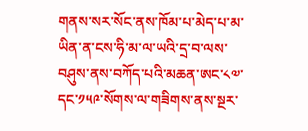གནས་སར་སོང་ནས་ཁོམ་པ་མེད་པ་མ་ཡིན་ན་ངས་ཧི་མ་ལ་ཡའི་དྲ་བ་ལས་བཤུས་ནས་བཀོད་པའི་མཆན་ཨང་༨༧་དང་༡༥༩་སོགས་ལ་གཟིགས་ནས་སྔར་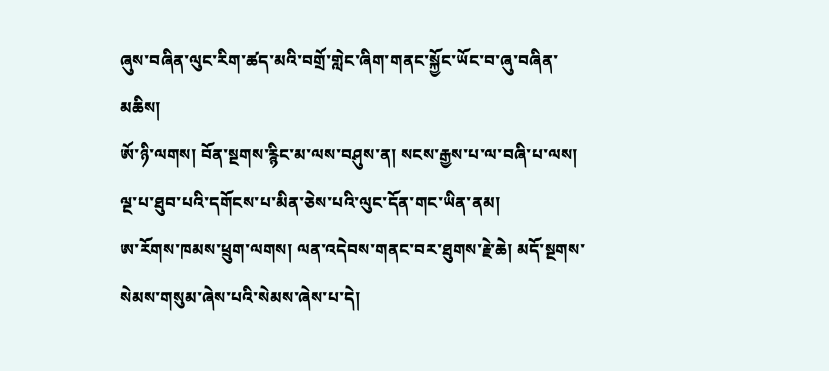ཞུས་བཞིན་ལུང་རིག་ཚད་མའི་བགྲོ་གླེང་ཞིག་གནང་སྐྱོང་ཡོང་བ་ཞུ་བཞིན་མཆིས།
ཨོ་ཉི་ལགས། བོན་སྔགས་རྙིང་མ་ལས་བཤུས་ན། སངས་རྒྱས་པ་ལ་བཞི་པ་ལས། ལྔ་པ་ཐུབ་པའི་དགོངས་པ་མིན་ཅེས་པའི་ལུང་དོན་གང་ཡིན་ནམ།
ཨ་རོགས་ཁམས་ཕྲུག་ལགས། ལན་འདེབས་གནང་བར་ཐུགས་རྗེ་ཆེ། མདོ་སྔགས་སེམས་གསུམ་ཞེས་པའི་སེམས་ཞེས་པ་དེ།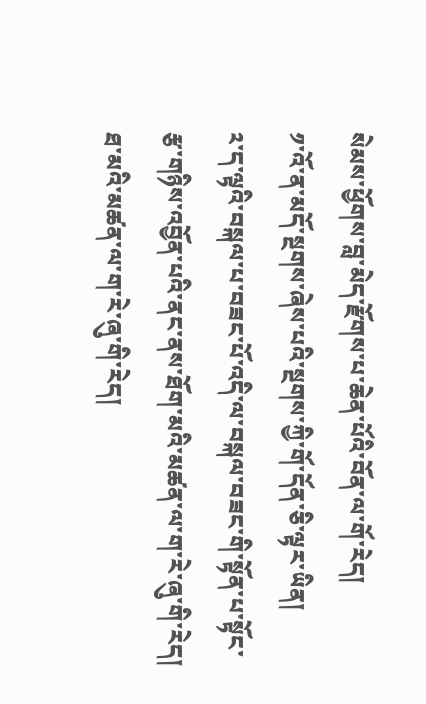སེམས་ཕྱོགས་བླ་མེད་རྫོགས་པ་ཆེན་པོའི་བོན་ལ་གོ་རེད།
༡་འོ་ན་མདོ་སྔགས་ཞེས་པའི་སྔགས་ཀྱི་གོ་དོན་ཅི་ལྟར་ཡིན།
༢་ད་ལྟའི་བསྐལ་པ་བཟང་པོ་འདི་ལ་བསྐལ་བཟང་གི་སྟོན་པ་སྟོང་རྩ་གཉིས་འབྱོན་པའི་ནང་ནས་ཐོག་མའི་མཚན་ལ་ག་རེ་ཞུ་གི་རེད། ཐ་མའི་མཚན་ལ་ག་རེ་ཞུ་གི་རེད།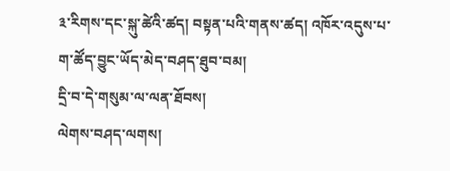༣་རིགས་དང་སྐུ་ཚེའི་ཚད། བསྟན་པའི་གནས་ཚད། འཁོར་འདུས་པ་ག་ཚོད་བྱུང་ཡོད་མེད་བཤད་ཐུབ་བམ།
དྲི་བ་དེ་གསུམ་ལ་ལན་ཐོབས།
ལེགས་བཤད་ལགས།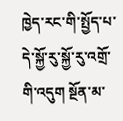ཁྱེད་རང་གི་སྤྱོད་པ་དེ་སྐྱོ་རུ་སྐྱོ་རུ་འགྲོ་གི་འདུག སྔོན་མ་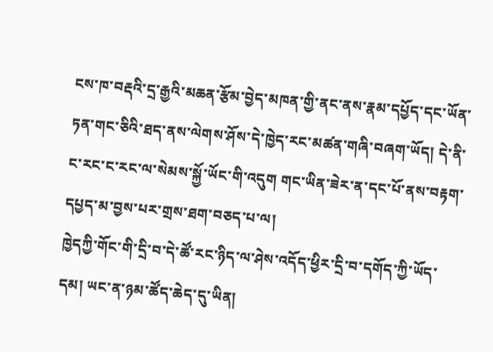ངས་ཁ་བརྡའི་དྲ་རྒྱའི་མཆན་རྩོམ་བྱེད་མཁན་གྱི་ནང་ནས་རྣམ་དཔྱོད་དང་ཡོན་ཏན་གང་ཅིའི་ཐད་ནས་ལེགས་ཤོས་དེ་ཁྱེད་རང་མཚན་གཞི་བཞག་ཡོད། དེ་ནི་ང་རང་ང་རང་ལ་སེམས་སྐྱོ་ཡོང་གི་འདུག གང་ཡིན་ཟེར་ན་དང་པོ་ནས་བརྟག་དཔྱད་མ་བྱས་པར་གྲས་ཐག་བཅད་པ་ལ།
ཁྱེདཀྱི་གོང་གི་དྲི་བ་དེ་ཚོ་རང་ཉིད་ལ་ཤེས་འདོད་ཕྱིར་དྲི་བ་དགོད་ཀྱི་ཡོད་དམ། ཡང་ན་ཉམ་ཚོད་ཆེད་དུ་ཡིན།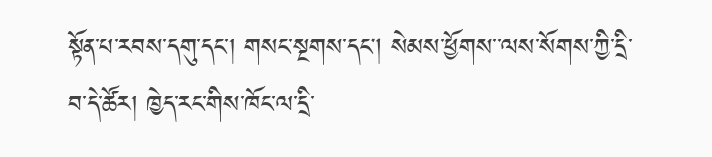སྟོན་པ་རབས་དགུ་དང་། གསང་སྔགས་དང། སེམས་ཕྱོགས་་ལས་སོགས་ཀྱི་དྲི་བ་དེ་ཚོར། ཁྱེད་རང་གིས་ཁོང་ལ་དྲི་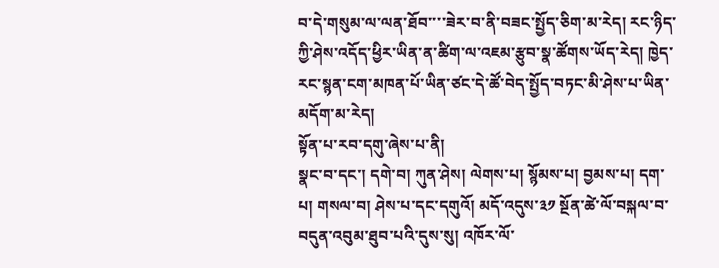བ་དེ་གསུམ་ལ་ལན་ཐོབ་་་་ཟེར་བ་ནི་བཟང་སྤྱོད་ཅིག་མ་རེད། རང་ཉིད་ཀྱི་ཤེས་འདོད་ཕྱིར་ཡིན་ན་ཚིག་ལ་འཇམ་རྩུབ་སྣ་ཚོགས་ཡོད་རེད། ཁྱེད་རང་སྙན་ངག་མཁན་པོ་ཡིན་ཙང་དེ་ཚོ་བེད་སྤྱོད་བཏང་མི་ཤེས་པ་ཡིན་མདོག་མ་རེད།
སྟོན་པ་རབ་དགུ་ཞེས་པ་ནི།
སྣང་བ་དང་། དགེ་བ། ཀུན་ཤེས། ལེགས་པ། སྙོམས་པ། བྱམས་པ། དག་པ། གསལ་བ། ཤེས་པ་དང་དགུའོ། མདོ་འདུས་༣༡ སྔོན་ཚེ་ལོ་བསྐལ་བ་བདུན་འབུམ་ཐུབ་པའི་དུས་སུ། འཁོར་ལོ་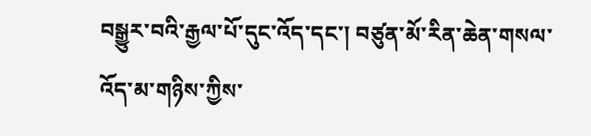བསྒྱུར་བའི་རྒྱལ་པོ་དུང་འོད་དང་། བཙུན་མོ་རིན་ཆེན་གསལ་འོད་མ་གཉིས་ཀྱིས་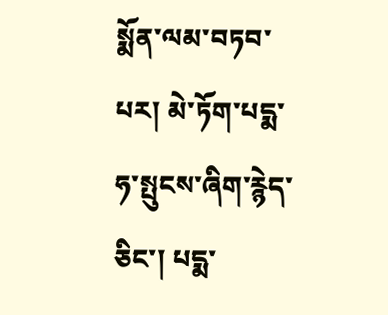སྨོན་ལམ་བཏབ་པར། མེ་ཏོག་པདྨ་ཧ་སྤུངས་ཞིག་རྙེད་ཅིང་། པདྨ་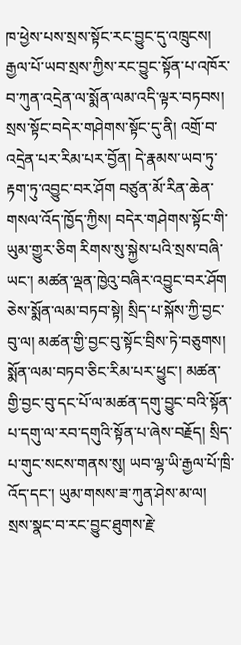ཁ་ཕྱེས་པས་སྲས་སྟོང་རང་བྱུང་དུ་འཁྲུངས། རྒྱལ་པོ་ཡབ་སྲས་ཀྱིས་རང་བྱུང་སྟོན་པ་འཁོར་བ་ཀུན་འདྲེན་ལ་སྨོན་ལམ་འདི་ལྟར་བཏབས། སྲས་སྟོང་བདེར་གཤེགས་སྟོང་དུ་ནི། འགྲོ་བ་འདྲེན་པར་རིམ་པར་བྱོན། དེ་རྣམས་ཡབ་ཏུ་རྟག་ཏུ་འབྱུང་བར་ཤོག བཙུན་མོ་རིན་ཆེན་གསལ་འོད་ཁྱོད་ཀྱིས། བདེར་གཤེགས་སྟོང་གི་ཡུམ་གྱུར་ཅིག རིགས་སུ་སྐྱེས་པའི་སྲས་བཞི་ཡང་། མཚན་ལྡན་ཁྱེའུ་བཞིར་འབྱུང་བར་ཤོག ཅེས་སྨོན་ལམ་བཏབ་སྟེ། སྲིད་པ་སྐོས་ཀྱི་བྱང་བུ་ལ། མཚན་གྱི་བྱང་བུ་སྟོང་བྲིས་ཏེ་བཅུགས། སྨོན་ལམ་བཏབ་ཅིང་རིམ་པར་ཕྱུང་། མཚན་གྱི་བྱང་བུ་དང་པོ་ལ་མཚན་དགུ་བྱུང་བའི་སྟོན་པ་དགུ་ལ་རབ་དགུའི་སྟོན་པ་ཞེས་བརྗོད། སྲིད་པ་གུང་སངས་གནས་སུ། ཡབ་ལྷ་ཡི་རྒྱལ་པོ་ཁྲི་འོད་དང་། ཡུམ་གསས་ཟ་ཀུན་ཤེས་མ་ལ། སྲས་སྣང་བ་རང་བྱུང་ཐུགས་རྗེ་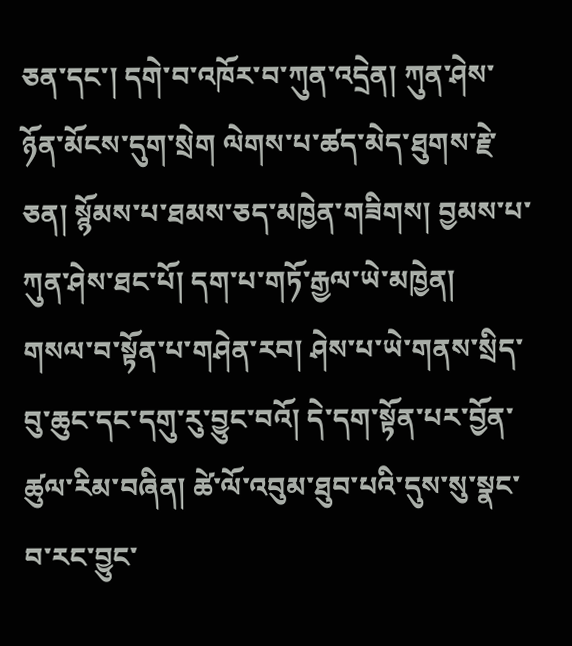ཅན་དང་། དགེ་བ་འཁོར་བ་ཀུན་འདྲེན། ཀུན་ཤེས་ཉོན་མོངས་དུག་སྲེག ལེགས་པ་ཚད་མེད་ཐུགས་རྗེ་ཅན། སྙོམས་པ་ཐམས་ཅད་མཁྱེན་གཟིགས། བྱམས་པ་ཀུན་ཤེས་ཐང་པོ། དག་པ་གཏོ་རྒྱལ་ཡེ་མཁྱེན། གསལ་བ་སྟོན་པ་གཤེན་རབ། ཤེས་པ་ཡེ་གནས་སྲིད་བུ་ཆུང་དང་དགུ་རུ་བྱུང་བའོ། དེ་དག་སྟོན་པར་བྱོན་ཚུལ་རིམ་བཞིན། ཚེ་ལོ་འབུམ་ཐུབ་པའི་དུས་སུ་སྣང་བ་རང་བྱུང་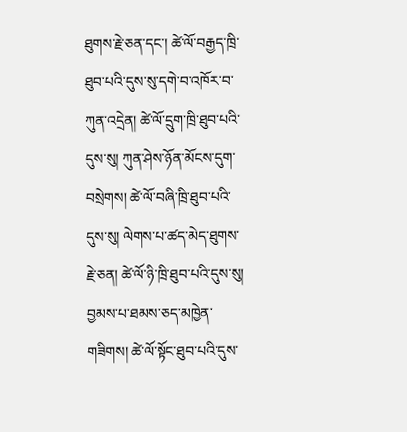ཐུགས་རྗེ་ཅན་དང་། ཚེ་ལོ་བརྒྱད་ཁྲི་ཐུབ་པའི་དུས་སུ་དགེ་བ་འཁོར་བ་ཀུན་འདྲེན། ཚེ་ལོ་དྲུག་ཁྲི་ཐུབ་པའི་དུས་སུ། ཀུན་ཤེས་ཉོན་མོངས་དུག་བསྲེགས། ཚེ་ལོ་བཞི་ཁྲི་ཐུབ་པའི་དུས་སུ། ལེགས་པ་ཚད་མེད་ཐུགས་རྗེ་ཅན། ཚེ་ལོ་ཉི་ཁྲི་ཐུབ་པའི་དུས་སུ། བྱམས་པ་ཐམས་ཅད་མཁྱེན་གཟིགས། ཚེ་ལོ་སྟོང་ཐུབ་པའི་དུས་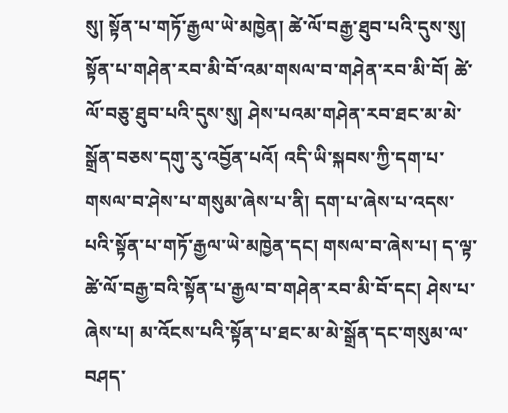སུ། སྟོན་པ་གཏོ་རྒྱལ་ཡེ་མཁྱེན། ཚེ་ལོ་བརྒྱ་ཐུབ་པའི་དུས་སུ། སྟོན་པ་གཤེན་རབ་མི་བོ་འམ་གསལ་བ་གཤེན་རབ་མི་བོ། ཚེ་ལོ་བཅུ་ཐུབ་པའི་དུས་སུ། ཤེས་པའམ་གཤེན་རབ་ཐང་མ་མེ་སྒྲོན་བཅས་དགུ་རུ་འབྱོན་པའོ། འདི་ཡི་སྐབས་ཀྱི་དག་པ་གསལ་བ་ཤེས་པ་གསུམ་ཞེས་པ་ནི། དག་པ་ཞེས་པ་འདས་པའི་སྟོན་པ་གཏོ་རྒྱལ་ཡེ་མཁྱེན་དང། གསལ་བ་ཞེས་པ། ད་ལྟ་ཚེ་ལོ་བརྒྱ་བའི་སྟོན་པ་རྒྱལ་བ་གཤེན་རབ་མི་བོ་དང། ཤེས་པ་ཞེས་པ། མ་འོངས་པའི་སྟོན་པ་ཐང་མ་མེ་སྒྲོན་དང་གསུམ་ལ་བཤད་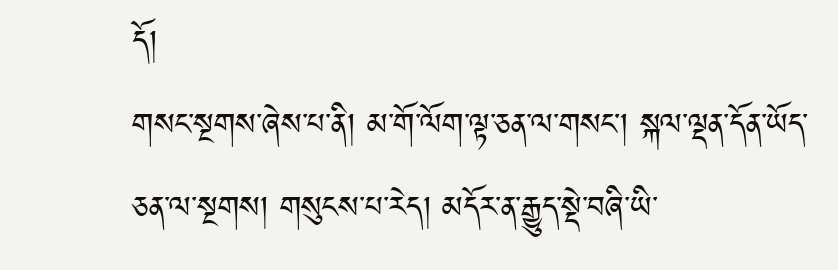དོ།
གསང་སྔགས་ཞེས་པ་ནི། མ་གོ་ལོག་ལྟ་ཅན་ལ་གསང། སྐལ་ལྡན་དོན་ཡོད་ཅན་ལ་སྔགས། གསུངས་པ་རེད། མདོར་ན་རྒྱུད་སྡེ་བཞི་ཡི་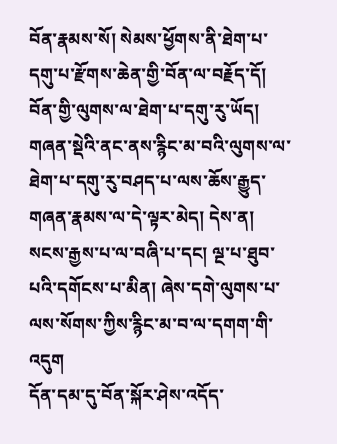བོན་རྣམས་སོ། སེམས་ཕྱོགས་ནི་ཐེག་པ་དགུ་པ་རྫོགས་ཆེན་གྱི་བོན་ལ་བརྗོད་དོ།
བོན་གྱི་ལུགས་ལ་ཐེག་པ་དགུ་རུ་ཡོད། གཞན་སྡེའི་ནང་ནས་རྙིང་མ་བའི་ལུགས་ལ་ཐེག་པ་དགུ་རུ་བཤད་པ་ལས་ཆོས་རྒྱུད་གཞན་རྣམས་ལ་དེ་ལྟར་མེད། དེས་ན། སངས་རྒྱས་པ་ལ་བཞི་པ་དང། ལྔ་པ་ཐུབ་པའི་དགོངས་པ་མིན། ཞེས་དགེ་ལུགས་པ་ལས་སོགས་ཀྱིས་རྙིང་མ་བ་ལ་དགག་གི་འདུག
དོན་དམ་དུ་བོན་སྐོར་ཤེས་འདོད་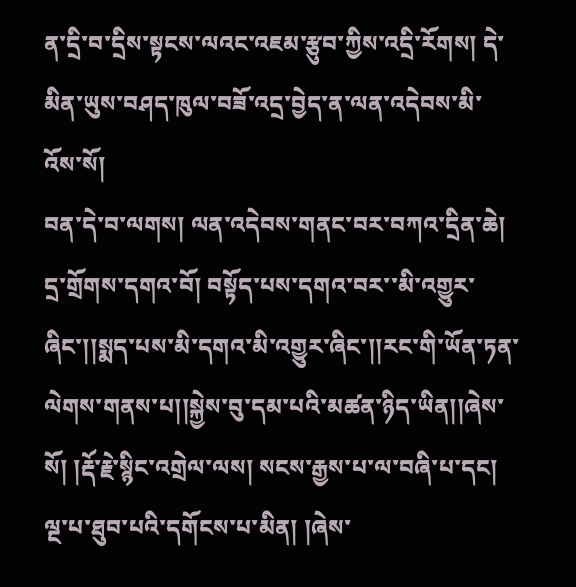ན་དྲི་བ་དྲིས་སྟངས་ལའང་འཇམ་རྩུབ་ཀྱིས་འདྲི་རོགས། དེ་མིན་ཡུས་བཤད་ཁུལ་བཟོ་འདྲ་བྱེད་ན་ལན་འདེབས་མི་འོས་སོ།
བན་དེ་བ་ལགས། ལན་འདེབས་གནང་བར་བཀའ་དྲིན་ཆེ། དྲ་གྲོགས་དགའ་བོ། བསྟོད་པས་དགའ་བར་་མི་འགྱུར་ཞིང་།།སྨད་པས་མི་དགའ་མི་འགྱུར་ཞིང་།།རང་གི་ཡོན་ཏན་ལེགས་གནས་པ།།སྐྱེས་བུ་དམ་པའི་མཚན་ཉིད་ཡིན།།ཞེས་སོ། །རྡོ་རྗེ་སྙིང་འགྲེལ་ལས། སངས་རྒྱས་པ་ལ་བཞི་པ་དང། ལྔ་པ་ཐུབ་པའི་དགོངས་པ་མིན། །ཞེས་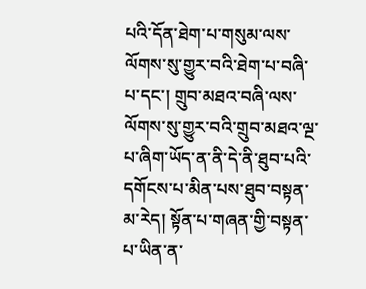པའི་དོན་ཐེག་པ་གསུམ་ལས་ལོགས་སུ་གྱུར་བའི་ཐེག་པ་བཞི་པ་དང་། གྲུབ་མཐའ་བཞི་ལས་ལོགས་སུ་གྱུར་བའི་གྲུབ་མཐའ་ལྔ་པ་ཞིག་ཡོད་ན་ནི་དེ་ནི་ཐུབ་པའི་དགོངས་པ་མིན་པས་ཐུབ་བསྟན་མ་རེད། སྟོན་པ་གཞན་གྱི་བསྟན་པ་ཡིན་ན་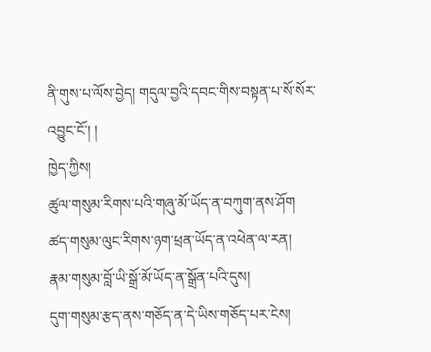ནི་གུས་པ་ལོས་བྱེད། གདུལ་བྱའི་དབང་གིས་བསྟན་པ་སོ་སོར་འབྱུང་ངོ་། །
ཁྱེད་ཀྱིས།
ཚུལ་གསུམ་རིགས་པའི་གཞུ་མོ་ཡོད་ན་བཀུག་ནས་ཤོག
ཚད་གསུམ་ལུང་རིགས་ཉག་ཕྲན་ཡོད་ན་འཕེན་ལ་རན།
རྣམ་གསུམ་བློ་ཡི་སྒྲོ་མོ་ཡོད་ན་སྒྲོན་པའི་དུས།
དུག་གསུམ་རྩད་ནས་གཅོད་ན་དེ་ཡིས་གཅོད་པར་ངེས།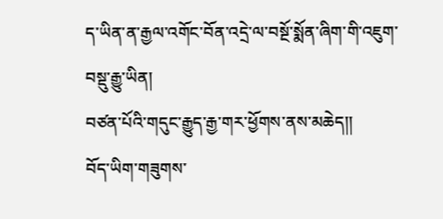ད་ཡིན་ན་རྒྱལ་འགོང་བོན་འདྲེ་ལ་བསྔོ་སྨོན་ཞིག་གི་འཇུག་བསྡུ་རྒྱུ་ཡིན།
བཙན་པོའི་གདུང་རྒྱུད་རྒྱ་གར་ཕྱོགས་ནས་མཆེད།།
བོད་ཡིག་གཟུགས་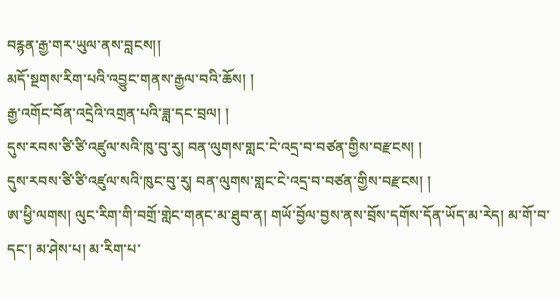བརྙན་རྒྱ་གར་ཡུལ་ནས་བླངས།།
མདོ་སྔགས་རིག་པའི་འབྱུང་གནས་རྒྱལ་བའི་ཆོས། །
རྒྱ་འགོང་བོན་འདྲེའི་འགྲན་པའི་ཟླ་དང་བྲལ། །
དུས་རབས་ཙི་ཙི་འཛུལ་སའི་ཁུ་བུ་རུ། བན་ལུགས་གླང་ངེ་འདྲ་བ་བཙན་གྱིས་བརྫངས། །
དུས་རབས་ཙི་ཙི་འཛུལ་སའི་ཁུང་བུ་རུ། བན་ལུགས་གླང་ངེ་འདྲ་བ་བཙན་གྱིས་བརྫངས། །
ཨ་ཕྱི་ལགས། ལུང་རིག་གི་བགྲོ་གླེང་གནང་མ་ཐུབ་ན། གཡོ་བྱོལ་བྱས་ནས་བྲོས་དགོས་དོན་ཡོད་མ་རེད། མ་གོ་བ་དང་། མ་ཤེས་པ། མ་རིག་པ་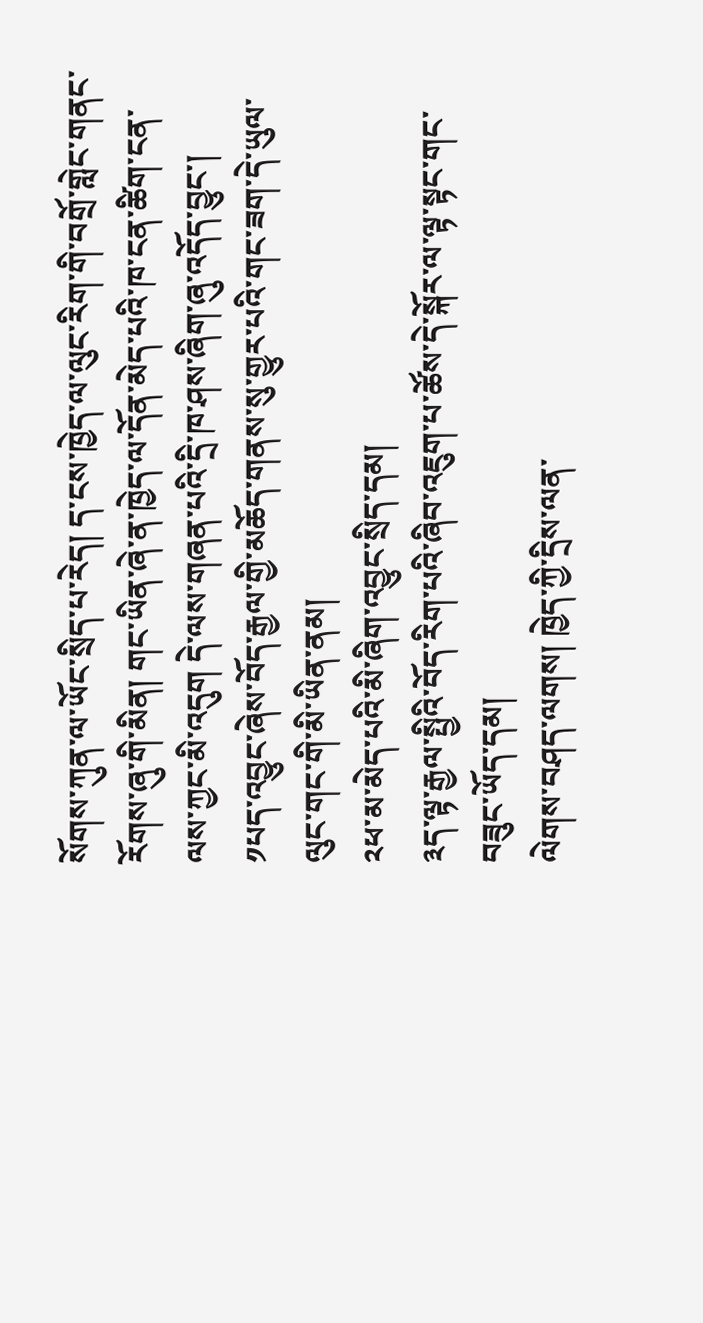སོགས་ཀུན་ལ་ཡོང་སྲིད་པ་རེད། ད་ངས་ཁྱེད་ལ་ལུང་རིག་གི་བགྲོ་གླེང་གནང་རོགས་ཞུ་གི་མིན། གང་ཡིན་ཞེ་ན་ཁྱེད་ལ་དོན་མེད་པའི་ཁ་ངན་ཚིག་ངན་ལས་ཀྱང་མི་འདུག དེ་ལས་གཞན་པའི་དྲི་ཁ་ཤས་ཞིག་ཞུ་འདོད་བྱུང་།
༡པད་འབྱུང་ཞེས་བོད་རྒྱལ་གྱི་མཆོད་གནས་སུ་གྱུར་པའི་གང་ཟག་དེ་ཡུལ་ལུང་གང་གི་མི་ཡིན་ནམ།
༢ཕ་མ་མེད་པའི་མི་ཞིག་འབྱུང་སྲིད་དམ།
༣ད་ལྟ་རྒྱལ་སྤྱིའི་བོད་རིག་པའི་ཞིབ་འཇུག་པ་ཚོས་དེ་སྐོར་ལ་ལྟ་སྟང་གང་བཟུང་ཡོད་དམ།
ལེགས་བཤད་ལགས། ཁྱེད་ཀྱི་དྲིས་ལན་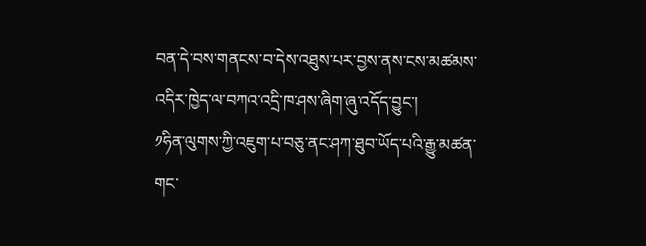བན་དེ་བས་གནངས་བ་དེས་འཐུས་པར་བྱས་ནས་ངས་མཚམས་འདིར་ཁྱེད་ལ་བཀའ་འདྲི་ཁ་ཤས་ཞིག་ཞུ་འདོད་བྱུང་།
༡ཧིན་ལུགས་ཀྱི་འཇུག་པ་བཅུ་ནང་ཤཀ་ཐུབ་ཡོད་པའི་རྒྱུ་མཚན་གང་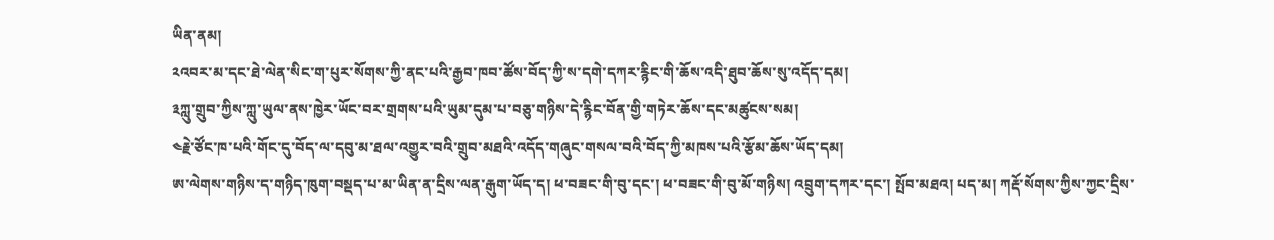ཡིན་ནམ།
༢འབར་མ་དང་ཐེ་ལེན་སིང་ག་པུར་སོགས་ཀྱི་ནང་པའི་རྒྱབ་ཁབ་ཚོས་བོད་ཀྱི་ས་དགེ་དཀར་རྙིང་གི་ཆོས་འདི་ཐུབ་ཆོས་སུ་འདོད་དམ།
༣ཀླུ་གྲུབ་ཀྱིས་ཀླུ་ཡུལ་ནས་ཁྱེར་ཡོང་བར་གྲགས་པའི་ཡུམ་དུམ་པ་བཅུ་གཉིས་དེ་རྙིང་བོན་གྱི་གཏེར་ཆོས་དང་མཚུངས་སམ།
༤རྗེ་ཙོང་ཁ་པའི་གོང་དུ་བོད་ལ་དབུ་མ་ཐལ་འགྱུར་བའི་གྲུབ་མཐའི་འདོད་གཞུང་གསལ་བའི་བོད་ཀྱི་མཁས་པའི་རྩོམ་ཆོས་ཡོད་དམ།
ཨ་ལེགས་གཉིས་ད་གཉིད་ཁུག་བསྡད་པ་མ་ཡིན་ན་དྲིས་ལན་རྒུག་ཡོད་ད། ཕ་བཟང་གི་བུ་དང་། ཕ་བཟང་གི་བུ་མོ་གཉིས། འབྲུག་དཀར་དང་། སྤོབ་མཐའ། པད་མ། ཀརྡོ་སོགས་ཀྱིས་ཀྱང་དྲིས་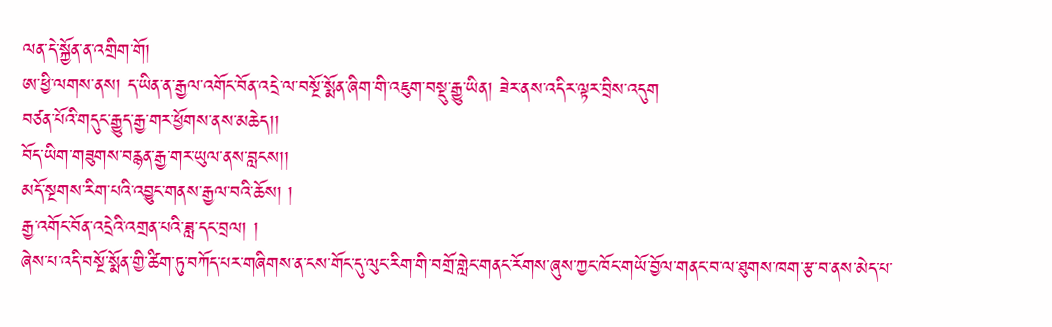ལན་དེ་སྐྱོན་ན་འགྲིག་གོ།
ཨ་ཕྱི་ལགས་ནས། ད་ཡིན་ན་རྒྱལ་འགོང་བོན་འདྲེ་ལ་བསྔོ་སྨོན་ཞིག་གི་འཇུག་བསྡུ་རྒྱུ་ཡིན། ཟེར་ནས་འདིར་ལྟར་བྲིས་འདུག
བཙན་པོའི་གདུང་རྒྱུད་རྒྱ་གར་ཕྱོགས་ནས་མཆེད།།
བོད་ཡིག་གཟུགས་བརྙན་རྒྱ་གར་ཡུལ་ནས་བླངས།།
མདོ་སྔགས་རིག་པའི་འབྱུང་གནས་རྒྱལ་བའི་ཆོས། །
རྒྱ་འགོང་བོན་འདྲེའི་འགྲན་པའི་ཟླ་དང་བྲལ། །
ཞེས་པ་འདི་བསྔོ་སྨོན་གྱི་ཚིག་ཏུ་བཀོད་པར་གཞིགས་ན་ངས་གོང་དུ་ལུང་རིག་གི་བགྲོ་གླེང་གནང་རོགས་ཞུས་ཀྱང་ཁོང་གཡོ་བྱོལ་གནང་བ་ལ་ཐུགས་ཁག་རྩ་བ་ནས་མེད་པ་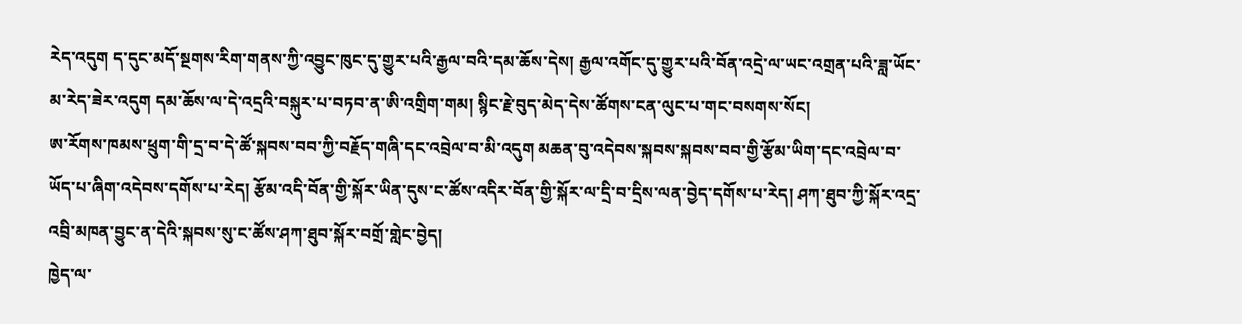རེད་འདུག ད་དུང་མདོ་སྔགས་རིག་གནས་ཀྱི་འབྱུང་ཁུང་དུ་གྱུར་པའི་རྒྱལ་བའི་དམ་ཆོས་དེས། རྒྱལ་འགོང་དུ་གྱུར་པའི་བོན་འདྲེ་ལ་ཡང་འགྲན་པའི་ཟླ་ཡོང་མ་རེད་ཟེར་འདུག དམ་ཆོས་ལ་དེ་འདྲའི་བསྐུར་པ་བཏབ་ན་ཨི་འགྲིག་གམ། སྙིང་རྗེ་བུད་མེད་དེས་ཚོགས་ངན་ལུང་པ་གང་བསགས་སོང།
ཨ་རོགས་ཁམས་ཕྲུག་གི་དྲ་བ་དེ་ཚོ་སྐབས་བབ་ཀྱི་བརྗོད་གཞི་དང་འབྲེལ་བ་མི་འདུག མཆན་བུ་འདེབས་སྐབས་སྐབས་བབ་གྱི་རྩོམ་ཡིག་དང་འབྲེལ་བ་ཡོད་པ་ཞིག་འདེབས་དགོས་པ་རེད། རྩོམ་འདི་བོན་གྱི་སྐོར་ཡིན་དུས་ང་ཚོས་འདིར་བོན་གྱི་སྐོར་ལ་དྲི་བ་དྲིས་ལན་བྱེད་དགོས་པ་རེད། ཤཀ་ཐུབ་ཀྱི་སྐོར་འདྲ་འབྲི་མཁན་བྱུང་ན་དེའི་སྐབས་སུ་ང་ཚོས་ཤཀ་ཐུབ་སྐོར་བགྲོ་གླེང་བྱེད།
ཁྱེད་ལ་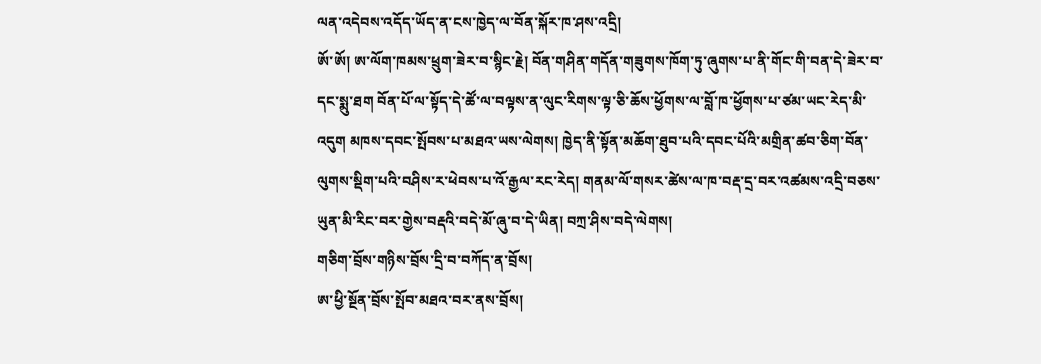ལན་འདེབས་འདོད་ཡོད་ན་ངས་ཁྱེད་ལ་བོན་སྐོར་ཁ་ཤས་འདྲི།
ཨོ་ཨོ། ཨ་ལོག་ཁམས་ཕྲུག་ཟེར་བ་སྙིང་རྗེ། བོན་གཤིན་གདོན་གཟུགས་ཁོག་ཏུ་ཞུགས་པ་ནི་གོང་གི་བན་དེ་ཟེར་བ་དང་སྨུ་ཐག བོན་པོ་ལ་སྟོད་དེ་ཚོ་ལ་བལྟས་ན་ལུང་རིགས་ལྟ་ཅི་ཆོས་ཕྱོགས་ལ་བློ་ཁ་ཕྱོགས་པ་ཙམ་ཡང་རེད་མི་འདུག མཁས་དབང་སྤོབས་པ་མཐའ་ཡས་ལེགས། ཁྱེད་ནི་སྟོན་མཆོག་ཐུབ་པའི་དབང་པོའི་མགྲིན་ཚབ་ཅིག་བོན་ལུགས་སྡིག་པའི་བཤིས་ར་ཕེབས་པ་འོ་རྒྱལ་རང་རེད། གནམ་ལོ་གསར་ཚེས་ལ་ཁ་བརྡ་དྲ་བར་འཚམས་འདྲི་བཅས་ཡུན་མི་རིང་བར་གྱེས་བརྡའི་བདེ་མོ་ཞུ་བ་དེ་ཡིན། བཀྲ་ཤིས་བདེ་ལེགས།
གཅིག་བྲོས་གཉིས་བྲོས་དྲི་བ་བཀོད་ན་བྲོས།
ཨ་ཕྱི་སྔོན་བྲོས་སྤོབ་མཐའ་བར་ནས་བྲོས།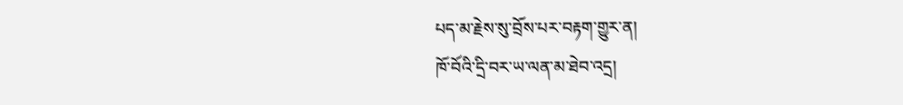པད་མ་རྗེས་སུ་བྲོས་པར་བརྟག་གྱུར་ན།
ཁོ་བོའི་དྲི་བར་ཡ་ལན་མ་ཐེབ་འདྲ།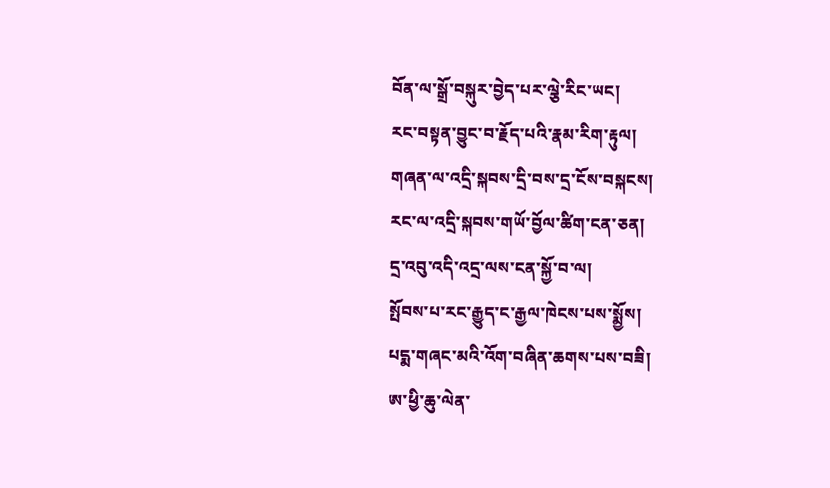བོན་ལ་སྒྲོ་བསྐུར་བྱེད་པར་ལྕེ་རིང་ཡང།
རང་བསྟན་བྱུང་བ་རྗོད་པའི་རྣམ་རིག་རྟུལ།
གཞན་ལ་འདྲི་སྐབས་དྲི་བས་དྲ་ངོས་བསྐངས།
རང་ལ་འདྲི་སྐབས་གཡོ་བྱོལ་ཚིག་ངན་ཅན།
དྲ་འབུ་འདི་འདྲ་ལས་ངན་སྐྱོ་བ་ལ།
སྤོབས་པ་རང་རྒྱུད་ང་རྒྱལ་ཁེངས་པས་སྨྱོས།
པདྨ་གཞང་མའི་འོག་བཞིན་ཆགས་པས་བཟི།
ཨ་ཕྱི་ཆུ་ལེན་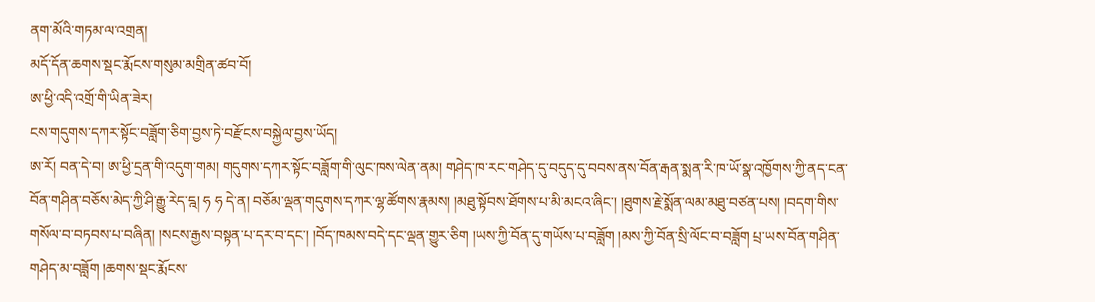ནག་མོའི་གཏམ་ལ་འགྲན།
མདོ་དོན་ཆགས་སྡང་རྨོངས་གསུམ་མགྲིན་ཚབ་བོ།
ཨ་ཕྱི་འདི་འགྲོ་གི་ཡིན་ཟེར།
ངས་གདུགས་དཀར་སྟོང་བཟློག་ཅིག་བྱས་ཏེ་བརྫོངས་བསྐྱེལ་བྱས་ཡོད།
ཨ་རོ། བན་དེ་བ། ཨ་ཕྱི་དྲན་གི་འདུག་གམ། གདུགས་དཀར་སྟོང་བཟློག་གི་ལུང་ཁས་ལེན་ནམ། གཤེད་ཁ་རང་གཤེད་དུ་བདུད་དུ་བབས་ནས་བོན་རྒན་སྨན་རི་ཁ་ཡོ་སྣ་འཁྱོགས་ཀྱི་ནད་ངན་བོན་གཤིན་བཅོས་མེད་ཀྱི་ཤི་རྒྱུ་རེད་དྰ། ཧ ཧ དེ་ན། བཅོམ་ལྡན་གདུགས་དཀར་ལྷ་ཚོགས་རྣམས། །མཐུ་སྟོབས་ཐོགས་པ་མི་མངའ་ཞིང་། །ཐུགས་རྗེ་སྨོན་ལམ་མཐུ་བཙན་པས། །བདག་གིས་གསོལ་བ་བཏབས་པ་བཞིན། །སངས་རྒྱས་བསྟན་པ་དར་བ་དང་། །བོད་ཁམས་བདེ་དང་ལྡན་གྱུར་ཅིག །ཡས་ཀྱི་བོན་དུ་གཡོས་པ་བཟློག །མས་ཀྱི་བོན་སྲི་ལོང་བ་བཟློག པྲ་ཡས་བོན་གཤིན་གཤེད་མ་བཟློག །ཆགས་སྡང་རྨོངས་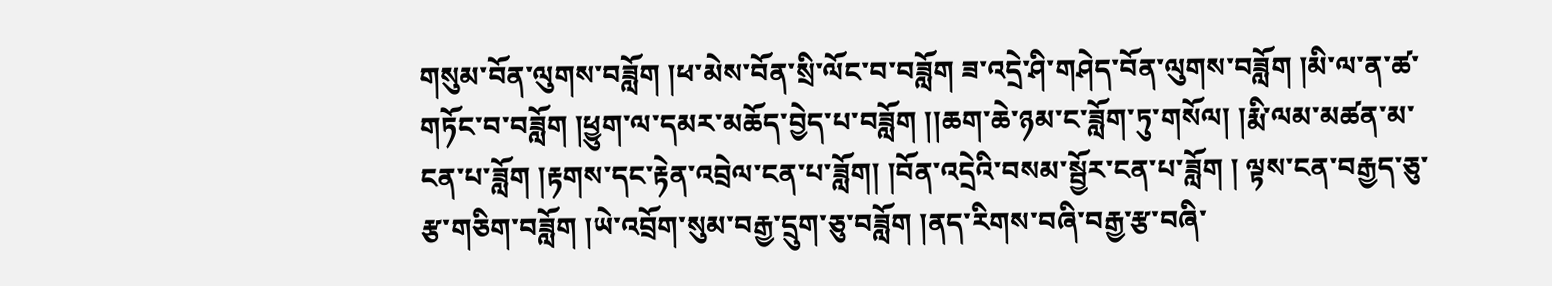གསུམ་བོན་ལུགས་བཟློག །ཕ་མེས་བོན་སྲི་ལོང་བ་བཟློག ཟ་འདྲེ་ཤི་གཤེད་བོན་ལུགས་བཟློག །མི་ལ་ན་ཚ་གཏོང་བ་བཟློག །ཕྱུག་ལ་དམར་མཆོད་བྱེད་པ་བཟློག །།ཆག་ཆེ་ཉམ་ང་ཟློག་ཏུ་གསོལ། །རྨི་ལམ་མཚན་མ་ངན་པ་ཟློག །རྟགས་དང་རྟེན་འབྲེལ་ངན་པ་ཟློག། །བོན་འདྲེའི་བསམ་སྦྱོར་ངན་པ་ཟློག ། ལྟས་ངན་བརྒྱད་ཅུ་རྩ་གཅིག་བཟློག །ཡེ་འབྲོག་སུམ་བརྒྱ་དྲུག་ཅུ་བཟློག །ནད་རིགས་བཞི་བརྒྱ་རྩ་བཞི་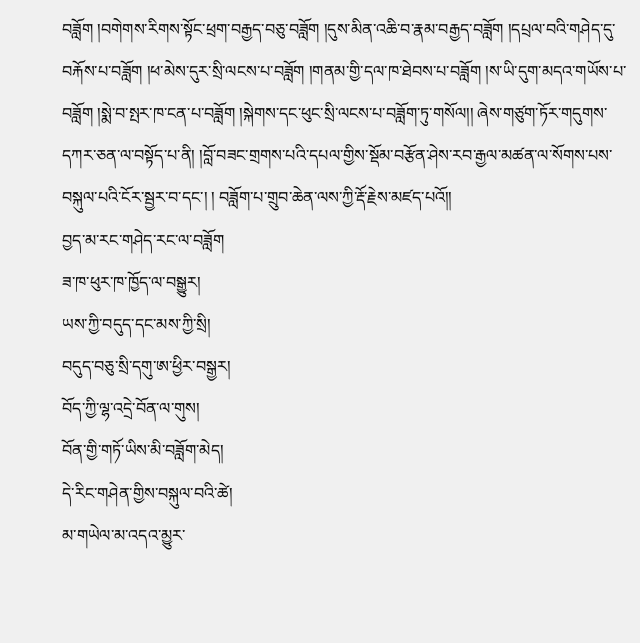བཟློག །བགེགས་རིགས་སྟོང་ཕྲག་བརྒྱད་བཅུ་བཟློག །དུས་མིན་འཆི་བ་རྣམ་བརྒྱད་བཟློག །དཔྲལ་བའི་གཤེད་དུ་བརྐོས་པ་བཟློག །ཕ་མེས་དུར་སྲི་ལངས་པ་བཟློག །གནམ་གྱི་དལ་ཁ་ཐེབས་པ་བཟློག །ས་ཡི་དུག་མདའ་གཡོས་པ་བཟློག །སྨེ་བ་སྤར་ཁ་ངན་པ་བཟློག །སྐེགས་དང་ཕུང་སྲི་ལངས་པ་བཟློག་ཏུ་གསོལ།། ཞེས་གཙུག་ཏོར་གདུགས་དཀར་ཅན་ལ་བསྟོད་པ་ནི། །བློ་བཟང་གྲགས་པའི་དཔལ་གྱིས་སྡོམ་བརྩོན་ཤེས་རབ་རྒྱལ་མཚན་ལ་སོགས་པས་བསྐུལ་པའི་ངོར་སྦྱར་བ་དང་། ། བཟློག་པ་གྲུབ་ཆེན་ལས་ཀྱི་རྡོ་རྗེས་མཛད་པའོ།།
བྱད་མ་རང་གཤེད་རང་ལ་བཟློག
ཟ་ཁ་ཕུར་ཁ་ཁྱོད་ལ་བསྒྱུར།
ཡས་ཀྱི་བདུད་དང་མས་ཀྱི་སྲི།
བདུད་བཅུ་སྲི་དགུ་ཨ་ཕྱིར་བསྒྱར།
བོད་ཀྱི་ལྷ་འདྲེ་བོན་ལ་གུས།
བོན་གྱི་གཏོ་ཡིས་མི་བཟློག་མེད།
དེ་རིང་གཤེན་གྱིས་བསྐུལ་བའི་ཚེ།
མ་གཡེལ་མ་འདའ་མྱུར་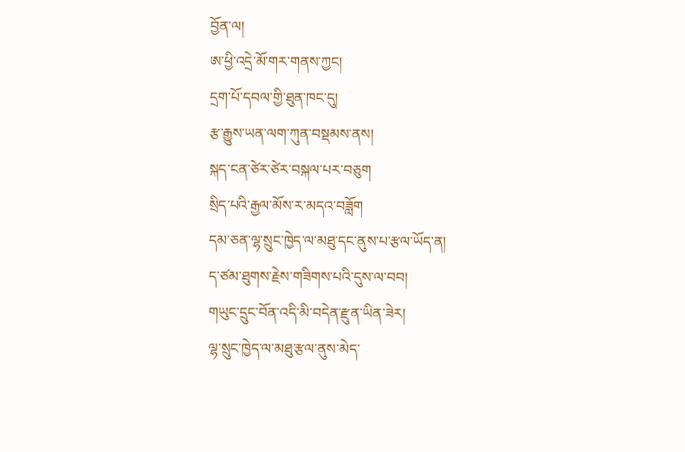བྱོན་ལ།
ཨ་ཕྱི་འདྲེ་མོ་གར་གནས་ཀྱང།
དྲག་པོ་དབལ་གྱི་ཐུན་ཁང་དུ།
རྩ་རྒྱུས་ཡན་ལག་ཀུན་བསྡམས་ནས།
སྐད་ངན་ཙེར་ཙེར་བསྐལ་པར་བཅུག
སྲིད་པའི་རྒྱལ་མོས་ར་མདའ་བཟློག
དམ་ཅན་ལྷ་སྲུང་ཁྱེད་ལ་མཐུ་དང་ནུས་པ་རྩལ་ཡོད་ན།
ད་ཙམ་ཐུགས་རྗེས་གཟིགས་པའི་དུས་ལ་བབ།
གཡུང་དྲུང་བོན་འདི་མི་བདེན་རྫུན་ཡིན་ཟེར།
ལྷ་སྲུང་ཁྱེད་ལ་མཐུ་རྩལ་ནུས་མེད་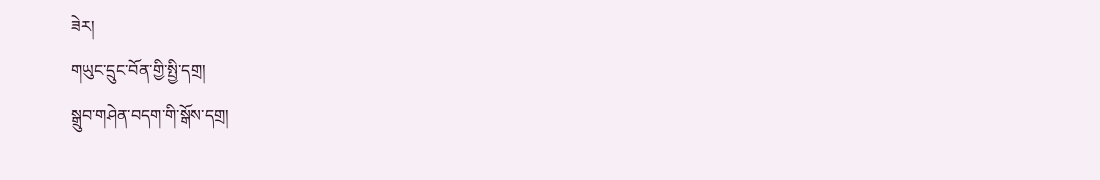ཟེར།
གཡུང་དྲུང་བོན་གྱི་སྤྱི་དགྲ།
སྒྲུབ་གཤེན་བདག་གི་སྒོས་དགྲ།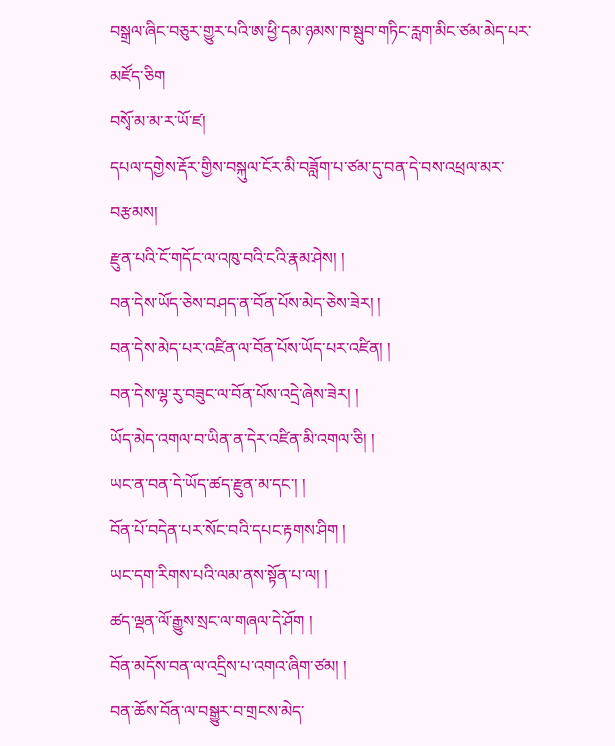བསྒྲལ་ཞིང་བཅུར་གྱུར་པའི་ཨ་ཕྱི་དམ་ཉམས་ཁ་སྦུབ་གཏིང་རླག་མིང་ཙམ་མེད་པར་མཛོད་ཅིག
བསྭོ་མ་མ་ར་ཡོ་ཛ།
དཔལ་དགྱེས་རྡོར་གྱིས་བསྐུལ་ངོར་མི་བཟློག་པ་ཙམ་དུ་བན་དེ་བས་འཕྲལ་མར་བརྩམས།
རྫུན་པའི་ངོ་གདོང་ལ་འཁུ་བའི་ངའི་རྣམ་ཤེས། །
བན་དེས་ཡོད་ཅེས་བཤད་ན་བོན་པོས་མེད་ཅེས་ཟེར། །
བན་དེས་མེད་པར་འཛིན་ལ་བོན་པོས་ཡོད་པར་འཛིན། །
བན་དེས་ལྷ་རུ་བཟུང་ལ་བོན་པོས་འདྲེ་ཞེས་ཟེར། །
ཡོད་མེད་འགལ་བ་ཡིན་ན་དེར་འཛིན་མི་འགལ་ཅི། །
ཡང་ན་བན་དེ་ཡོད་ཚད་རྫུན་མ་དང་། །
བོན་པོ་བདེན་པར་སོང་བའི་དཔང་རྟགས་ཤིག །
ཡང་དག་རིགས་པའི་ལམ་ནས་སྟོན་པ་ལ། །
ཚད་ལྡན་ལོ་རྒྱུས་སྲང་ལ་གཞལ་དེ་ཤོག །
བོན་མདོས་བན་ལ་འདྲིས་པ་འགའ་ཞིག་ཙམ། །
བན་ཆོས་བོན་ལ་བསྒྱུར་བ་གྲངས་མེད་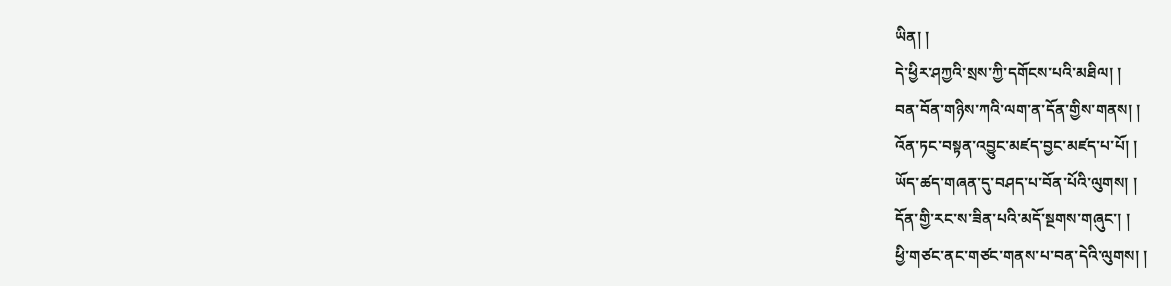ཡིན། །
དེ་ཕྱིར་ཤཀྱའི་སྲས་ཀྱི་དགོངས་པའི་མཐིལ། །
བན་བོན་གཉིས་ཀའི་ལག་ན་དོན་གྱིས་གནས། །
འོན་ཏང་བསྟན་འབྱུང་མཛད་བྱང་མཛད་པ་པོ། །
ཡོད་ཚད་གཞན་དུ་བཤད་པ་བོན་པོའི་ལུགས། །
དོན་གྱི་རང་ས་ཟིན་པའི་མདོ་སྔགས་གཞུང་། །
ཕྱི་གཙང་ནང་གཙང་གནས་པ་བན་དེའི་ལུགས། །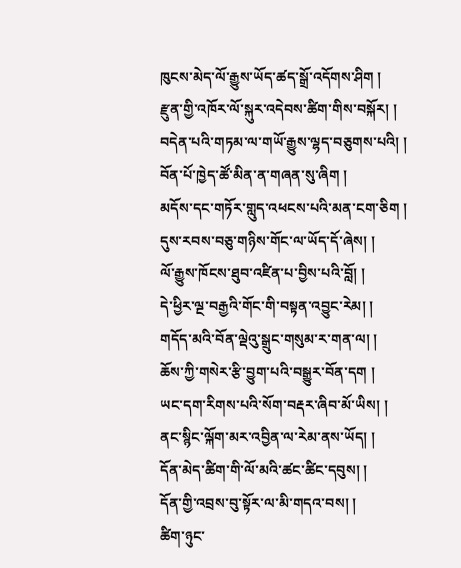ཁུངས་མེད་ལོ་རྒྱུས་ཡོད་ཚད་སྒྲོ་འདོགས་ཤིག །
རྫུན་གྱི་འཁོར་ལོ་སྐུར་འདེབས་ཚིག་གིས་བསྐོར། །
བདེན་པའི་གཏམ་ལ་གཡོ་རྒྱུས་ལྷད་བཅུགས་པའི། །
བོན་པོ་ཁྱེད་ཚོ་མིན་ན་གཞན་སུ་ཞིག །
མདོས་དང་གཏོར་གླུད་འཕངས་པའི་མན་ངག་ཅིག །
དུས་རབས་བཅུ་གཉིས་གོང་ལ་ཡོད་དོ་ཞེས། །
ལོ་རྒྱུས་ཁོངས་ཐུབ་འཛིན་པ་བྱིས་པའི་བློ། །
དེ་ཕྱིར་ལྔ་བརྒྱའི་གོང་གི་བསྟན་འབྱུང་རེམ། །
གདོད་མའི་བོན་ལྡེའུ་སྒྲུང་གསུམ་ར་གན་ལ། །
ཆོས་ཀྱི་གསེར་རྩི་བྱུག་པའི་བསྒྱུར་བོན་དག །
ཡང་དག་རིགས་པའི་སོག་བརྡར་ཞིབ་མོ་ཡིས། །
ནང་སྙིང་ལྐོག་མར་འབྱིན་ལ་རེམ་ནས་ཡོད། །
དོན་མེད་ཚིག་གི་ལོ་མའི་ཚང་ཚིང་དབུས། །
དོན་གྱི་འབྲས་བུ་སྟོར་ལ་མི་གདའ་བས། །
ཚིག་ཉུང་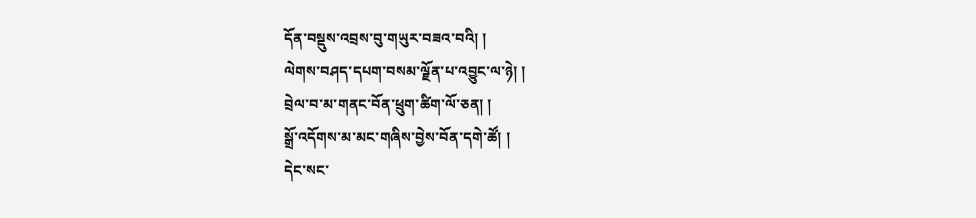དོན་བསྡུས་འབྲས་བུ་གཡུར་བཟའ་བའི། །
ལེགས་བཤད་དཔག་བསམ་ལྗོན་པ་འབྱུང་ལ་ཉེ། །
བྲེལ་བ་མ་གནང་བོན་ཕྲུག་ཚིག་ལོ་ཅན། །
སྒྲོ་འདོགས་མ་མང་གཞིས་བྱེས་བོན་དགེ་ཚོ། །
དེང་སང་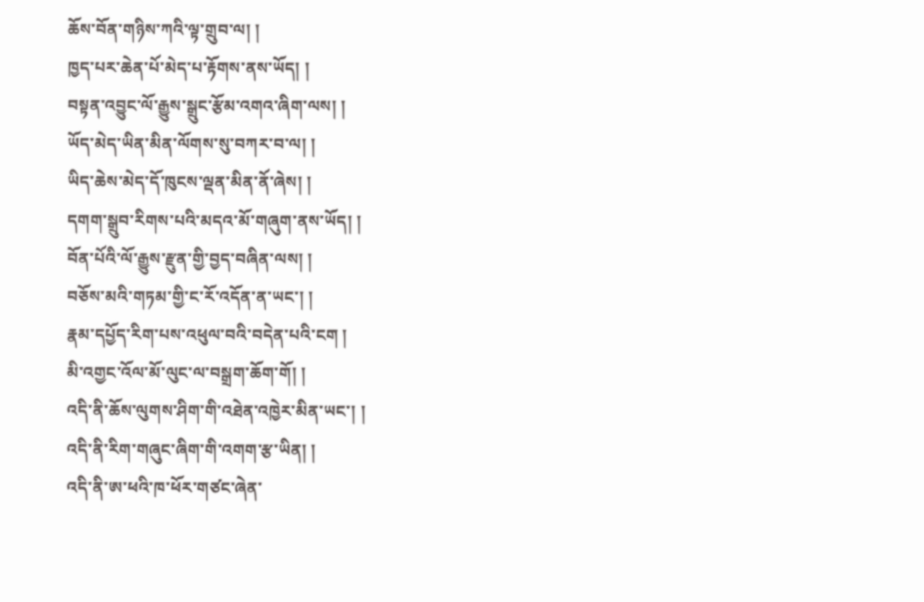ཆོས་བོན་གཉིས་ཀའི་ལྟ་གྲུབ་ལ། །
ཁྱད་པར་ཆེན་པོ་མེད་པ་རྟོགས་ནས་ཡོད། །
བསྟན་འབྱུང་ལོ་རྒྱུས་སྒྲུང་རྩོམ་འགའ་ཞིག་ལས། །
ཡོད་མེད་ཡིན་མིན་ལོགས་སུ་བཀར་བ་ལ། །
ཡིད་ཆེས་མེད་དོ་ཁུངས་ལྡན་མིན་ནོ་ཞེས། །
དགག་སྒྲུབ་རིགས་པའི་མདའ་མོ་གཞུག་ནས་ཡོད། །
བོན་པོའི་ལོ་རྒྱུས་རྫུན་གྱི་བྱད་བཞིན་ལས། །
བཅོས་མའི་གཏམ་གྱི་ང་རོ་འདོན་ན་ཡང་། །
རྣམ་དཔྱོད་རིག་པས་འཕུལ་བའི་བདེན་པའི་ངག །
མི་འགྱང་འོལ་མོ་ལུང་ལ་བསྒྲག་ཆོག་གོ། །
འདི་ནི་ཆོས་ལུགས་ཤིག་གི་འཐེན་འཁྱེར་མིན་ཡང་། །
འདི་ནི་རིག་གཞུང་ཞིག་གི་འགག་རྩ་ཡིན། །
འདི་ནི་ཨ་ཕའི་ཁ་ཕོར་གཙང་ཞེན་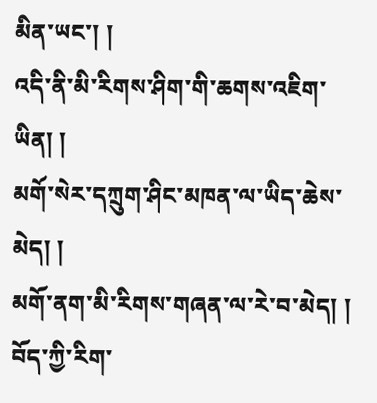མིན་ཡང་། །
འདི་ནི་མི་རིགས་ཤིག་གི་ཆགས་འཇིག་ཡིན། །
མགོ་སེར་དཀྲུག་ཤིང་མཁན་ལ་ཡིད་ཆེས་མེད། །
མགོ་ནག་མི་རིགས་གཞན་ལ་རེ་བ་མེད། །
བོད་ཀྱི་རིག་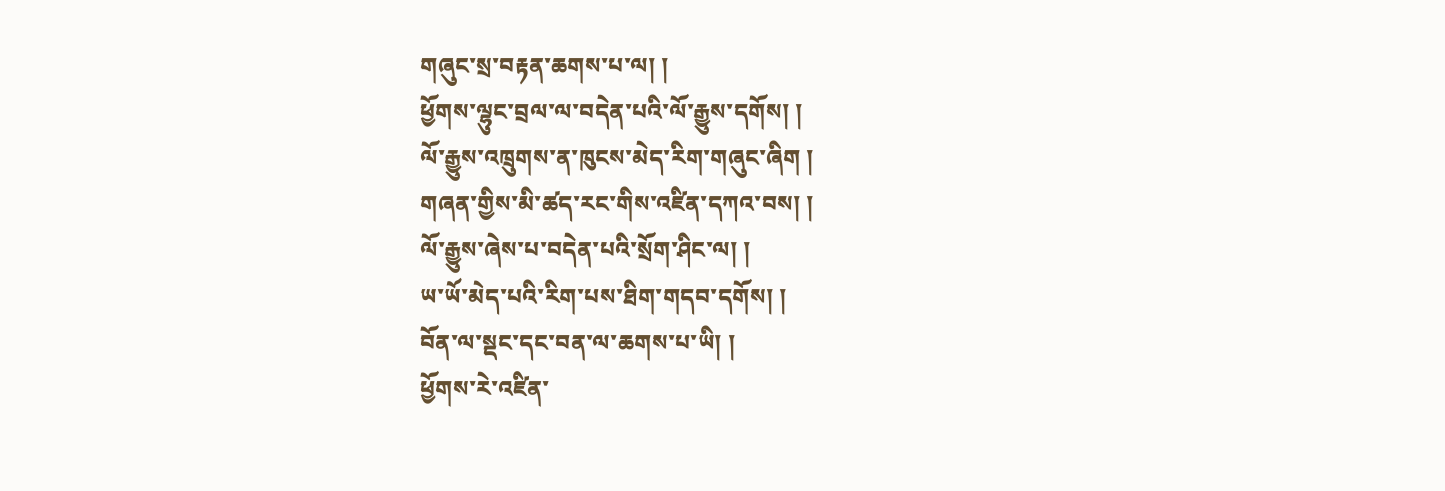གཞུང་སྲ་བརྟན་ཆགས་པ་ལ། །
ཕྱོགས་ལྷུང་བྲལ་ལ་བདེན་པའི་ལོ་རྒྱུས་དགོས། །
ལོ་རྒྱུས་འཁྲུགས་ན་ཁུངས་མེད་རིག་གཞུང་ཞིག །
གཞན་གྱིས་མི་ཚད་རང་གིས་འཛིན་དཀའ་བས། །
ལོ་རྒྱུས་ཞེས་པ་བདེན་པའི་སྲོག་ཤིང་ལ། །
ཡ་ཡོ་མེད་པའི་རིག་པས་ཐིག་གདབ་དགོས། །
བོན་ལ་སྡང་དང་བན་ལ་ཆགས་པ་ཡི། །
ཕྱོགས་རེ་འཛིན་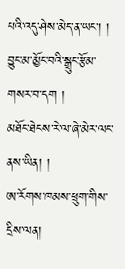པའི་འདུ་ཤེས་མེད་ན་ཡང་། །
བྱུང་མ་མྱོང་བའི་སྒྲུང་རྩོམ་གསར་བ་དག །
མཐོང་ཐེངས་རེ་ལ་ཞེ་མེར་ལང་ནས་ཡིན། །
ཨ་རོགས་ཁམས་ཕྲུག་གིས་དྲིས་ལན།